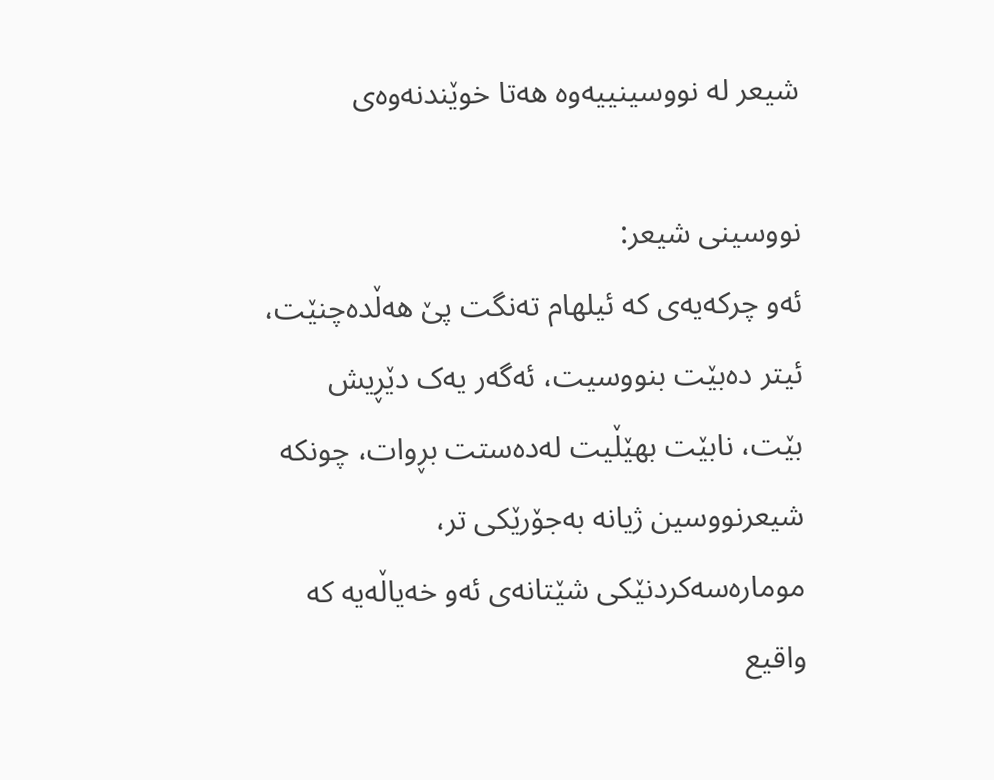شیعر لە نووسینییەوە هەتا خوێندنەوەی

نووسینی شیعر:
ئەو چرکەیەی کە ئیلهام تەنگت پێ هەڵدەچنێت، ئیتر دەبێت بنووسیت، ئەگەر یەک دێڕیش بێت، نابێت بهێڵیت لەدەستت بڕوات، چونکە شیعرنووسین ژیانە بەجۆرێکی تر، مومارەسەکردنێکی شێتانەی ئەو خەیاڵەیە کە واقیع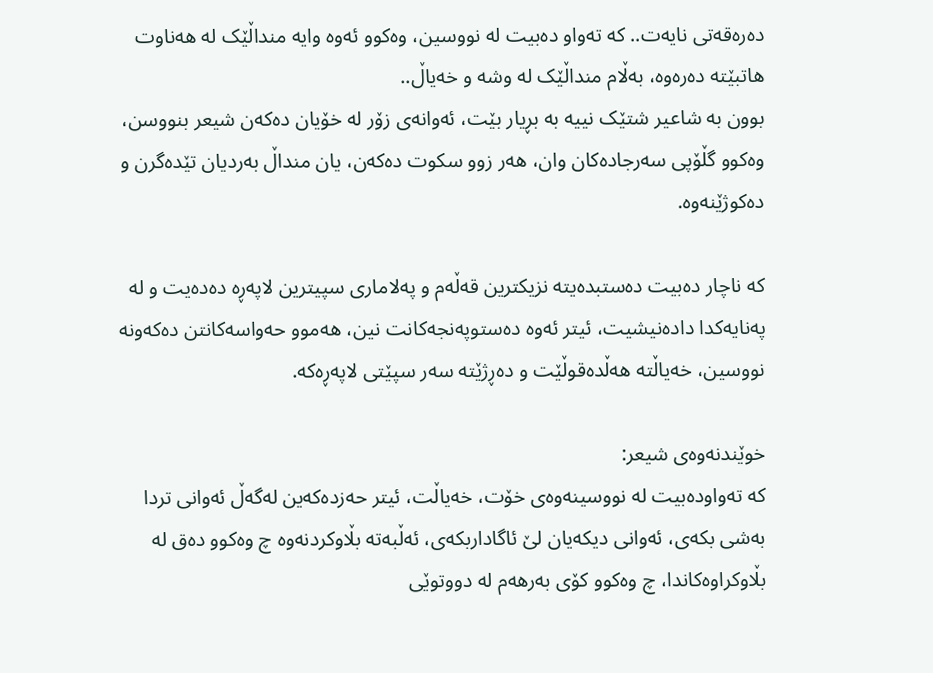دەرەقەتی نایەت.. کە تەواو دەبیت لە نووسین، وەکوو ئەوە وایە منداڵێک لە هەناوت هاتبێتە دەرەوە، بەڵام منداڵێک لە وشە و خەیاڵ..
بوون بە شاعیر شتێک نییە بە بڕیار بێت، ئەوانەی زۆر لە خۆیان دەکەن شیعر بنووسن، وەکوو گڵۆپی سەرجادەکان وان، هەر زوو سکوت دەکەن، یان منداڵ بەردیان تێدەگرن و دەکوژێنەوە.

کە ناچار دەبیت دەستبدەیتە نزیکترین قەڵەم و پەلاماری سپیترین لاپەڕە دەدەیت و لە پەنایەکدا دادەنیشیت، ئیتر ئەوە دەستوپەنجەکانت نین، هەموو حەواسەکانتن دەکەونە نووسین، خەیاڵتە هەڵدەقوڵێت و دەڕژێتە سەر سپێتی لاپەڕەکە.

خوێندنەوەی شیعر:
کە تەواودەبیت لە نووسینەوەی خۆت، خەیاڵت، ئیتر حەزدەکەین لەگەڵ ئەوانی تردا بەشی بکەی، ئەوانی دیکەیان لێ ئاگاداربکەی، ئەڵبەتە بڵاوکردنەوە چ وەکوو دەق لە بڵاوکراوەکاندا، چ وەکوو کۆی بەرهەم لە دووتوێی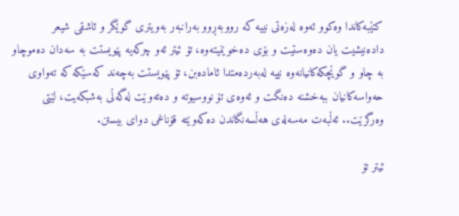کتێبەکاندا وەکوو ئەوە لەزەتی نییە کە رووبەڕوو بەرانبەر بەویتری گوێگر و ئاشقی شیعر دادەنیشیت یان دەوەستیت و بۆی دەخوێنیتەوە، تۆ ئیتر ئەو چرکەیە پێویستت بە سەدان دەموچاو بە چاو و گوێچکەکانیانەوە نییە لەبەردەمتدا ئامادەبن، تۆ پێویستت بەچەند کەسێکە کە تەواوی حەواسەکانیان ببەخشنە دەنگت و ئەوەی تۆ نووسیوتە و دەتەوێت لەگەڵی بەشبکەیت، لێتی وەرگرێت.. ئەڵبەت مەسەلەی هەڵسەنگاندن دەکەوێتە قۆناغی دوای بیستن.

ئیتر تۆ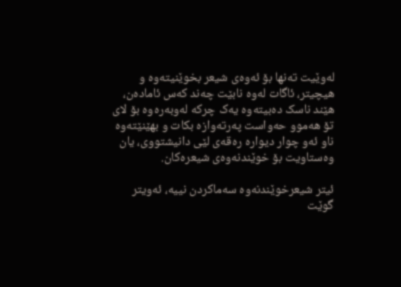لەوێیت تەنها بۆ ئەوەی شیعر بخوێنیتەوە و هیچیتر، ئاگات لەوە نابێت چەند کەس ئامادەن، هێند ناسک دەبیتەوە یەک چرکە لەوبەرەوە بۆ لای تۆ هەموو حەواست پەرتەوازە بکات و بهێنێتەوە ناو ئەو چوار دیوارە رەقەی لێی دانیشتووی، یان وەستاویت بۆ خوێندنەوەی شیعرەکان.

ئیتر شیعرخوێندنەوە سەماکردن نییە، ئەویتر گوێت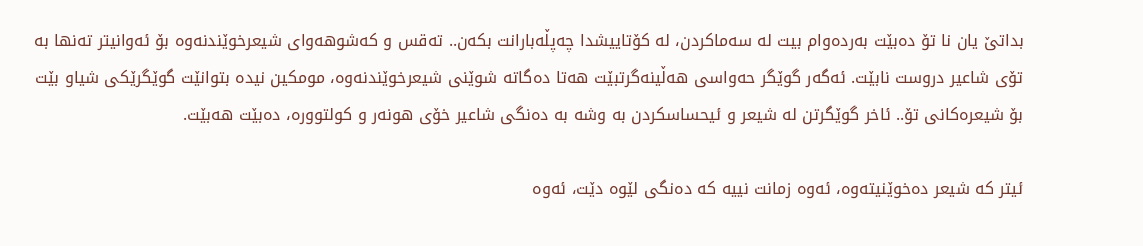بداتێ یان نا تۆ دەبێت بەردەوام بیت لە سەماکردن، لە کۆتاییشدا چەپڵەبارانت بکەن.. تەقس و کەشوهەوای شیعرخوێندنەوە بۆ ئەوانیتر تەنها بە تۆی شاعیر دروست نابێت. ئەگەر گوێگر حەواسی هەڵینەگرتبێت هەتا دەگاتە شوێنی شیعرخوێندنەوە، مومکین نیدە بتوانێت گوێگرێکی شیاو بێت بۆ شیعرەکانی تۆ.. ئاخر گوێگرتن لە شیعر و ئیحساسکردن بە وشە بە دەنگی شاعیر خۆی هونەر و کولتوورە، دەبێت هەبێت.

ئیتر کە شیعر دەخوێنیتەوە، ئەوە زمانت نییە کە دەنگی لێوە دێت، ئەوە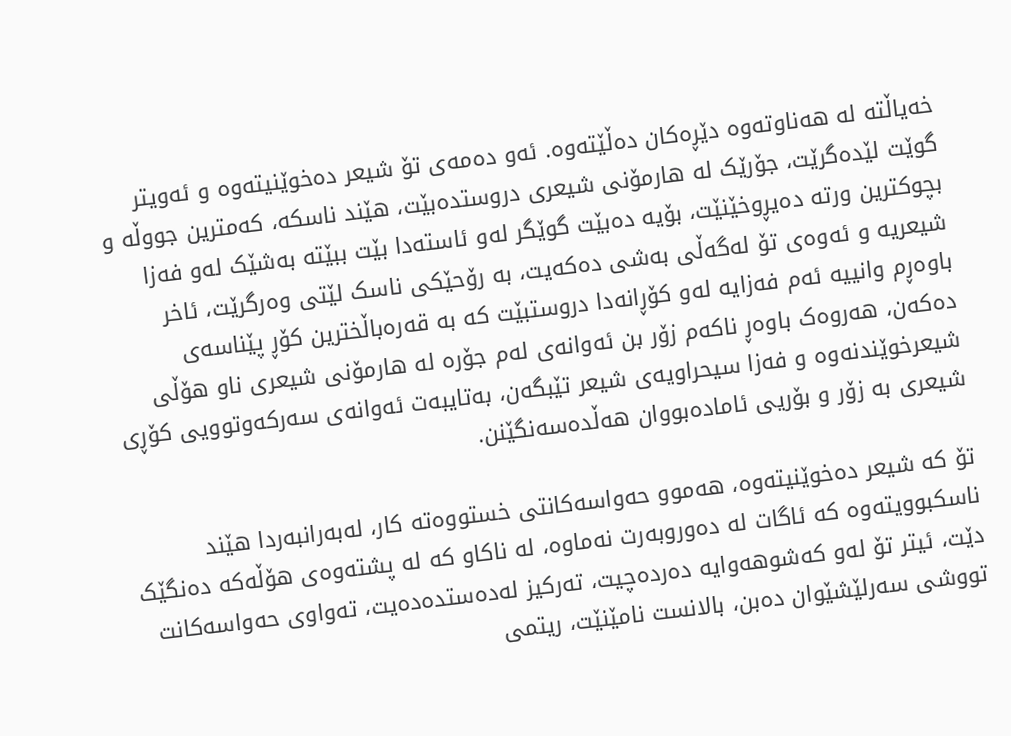خەیاڵتە لە هەناوتەوە دێڕەکان دەڵێتەوە. ئەو دەمەی تۆ شیعر دەخوێنیتەوە و ئەویتر گوێت لێدەگرێت، جۆرێک لە هارمۆنی شیعری دروستدەبێت، هێند ناسکە، کەمترین جووڵە و بچوکترین ورتە دەیڕوخێنێت، بۆیە دەبێت گوێگر لەو ئاستەدا بێت ببێتە بەشێک لەو فەزا شیعریە و ئەوەی تۆ لەگەڵی بەشی دەکەیت، بە رۆحێکی ناسک لێتی وەرگرێت، ئاخر باوەڕم وانییە ئەم فەزایە لەو کۆڕانەدا دروستبێت کە بە قەرەباڵخترین کۆڕ پێناسەی دەکەن، هەروەک باوەڕ ناکەم زۆر بن ئەوانەی لەم جۆرە لە هارمۆنی شیعری ناو هۆڵی شیعرخوێندنەوە و فەزا سیحراویەی شیعر تێبگەن، بەتایبەت ئەوانەی سەرکەوتوویی کۆڕی شیعری بە زۆر و بۆریی ئامادەبووان هەڵدەسەنگێنن.

تۆ کە شیعر دەخوێنیتەوە، هەموو حەواسەکانتی خستووەتە کار، لەبەرانبەردا هێند ناسکبوویتەوە کە ئاگات لە دەوروبەرت نەماوە، لە ناکاو کە لە پشتەوەی هۆڵەکە دەنگێک دێت، ئیتر تۆ لەو کەشوهەوایە دەردەچیت، تەرکیز لەدەستدەدەیت، تەواوی حەواسەکانت تووشی سەرلێشێوان دەبن، بالانست نامێنێت، ریتمی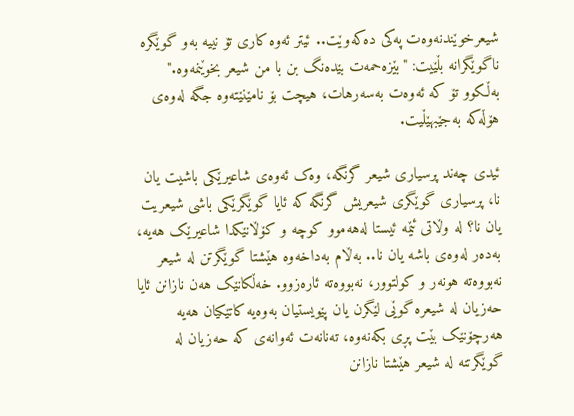شیعرخوێندنەوەت پەکی دەکەوێت.. ئیتر ئەوە کاری تۆ نییە بەو گوێگرە ناگوێگرانە بڵێیت: "بێزەحمەت بێدەنگ بن با من شیعر بخوێنمەوە." بەڵکوو تۆ کە ئەوەت بەسەرهات، هیچت بۆ نامێنێتەوە جگە لەوەی هۆڵەکە بەجێبهێڵیت.

ئیدی چەند پرسیاری شیعر گرنگە، وەک ئەوەی شاعیرێکی باشیت یان نا، پرسیاری گوێگری شیعریش گرنگە کە ئایا گوێگرێکی باشی شیعریت یان نا؟ لە وڵاتی ئێمە ئیستا لەهەموو کوچە و کۆڵانێکدا شاعیرێک هەیە، بەدەر لەوەی باشە یان نا.. بەڵام بەداخەوە هێشتا گوێگرتن لە شیعر نەبووەتە هونەر و کولتوور، نەبووەتە ئارەزوو. خەڵکانێک هەن نازانن ئایا حەزیان لە شیعرە گوێی لێگرن یان پێویستیان بەوەیە کاتێکیان هەیە هەرچۆنێک بێت پڕی بکەنەوە، تەنانەت ئەوانەی کە حەزیان لە گوێگرتنە لە شیعر هێشتا نازانن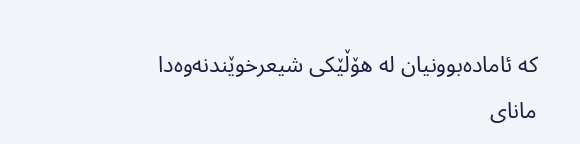کە ئامادەبوونیان لە هۆڵێکی شیعرخوێندنەوەدا مانای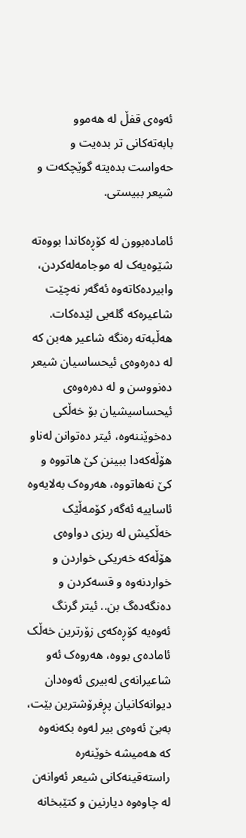ئەوەی قفڵ لە هەموو بابەتەکانی تر بدەیت و حەواست بدەیتە گوێچکەت و شیعر ببیستی.

ئامادەبوون لە کۆڕەکاندا بووەتە شێوەیەک لە موجامەلەکردن، وابیردەکاتەوە ئەگەر نەچێت شاعیرەکە گلەیی لێدەکات. هەڵبەتە رەنگە شاعیر هەبن کە لە دەرەوەی ئیحساسیان شیعر دەنووسن و لە دەرەوەی ئیحساسیشیان بۆ خەڵکی دەخوێننەوە، ئیتر دەتوانن لەناو هۆڵەکەدا ببینن کێ هاتووە و کێ نەهاتووە، هەروەک بەلایەوە ئاساییە ئەگەر کۆمەڵێک خەڵکیش لە ریزی دواوەی هۆڵەکە خەریکی خواردن و خواردنەوە و قسەکردن و دەنگەدەگ بن.. ئیتر گرنگ ئەوەیە کۆڕەکەی زۆرترین خەڵک ئامادەی بووە، هەروەک ئەو شاعیرانەی لەبیری ئەوەدان دیوانەکانیان پڕفرۆشترین بێت، بەبێ ئەوەی بیر لەوە بکەنەوە کە هەمیشە خوێنەرە راستەقینەکانی شیعر ئەوانەن لە چاوەوە دیارنین و کتێبخانە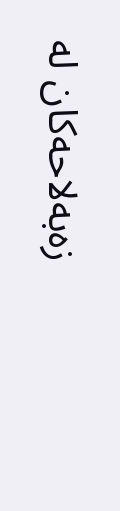زەبەلاحەکان لە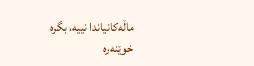ماڵەکانیاندا نییە، بگرە خوێنەرە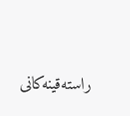راستەقینەکانی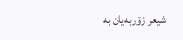شیعر زۆربەیان بە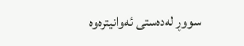سووڕ لەدەستی ئەوانیترەوە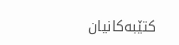کتێبەکانیان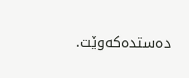دەستدەکەوێت.